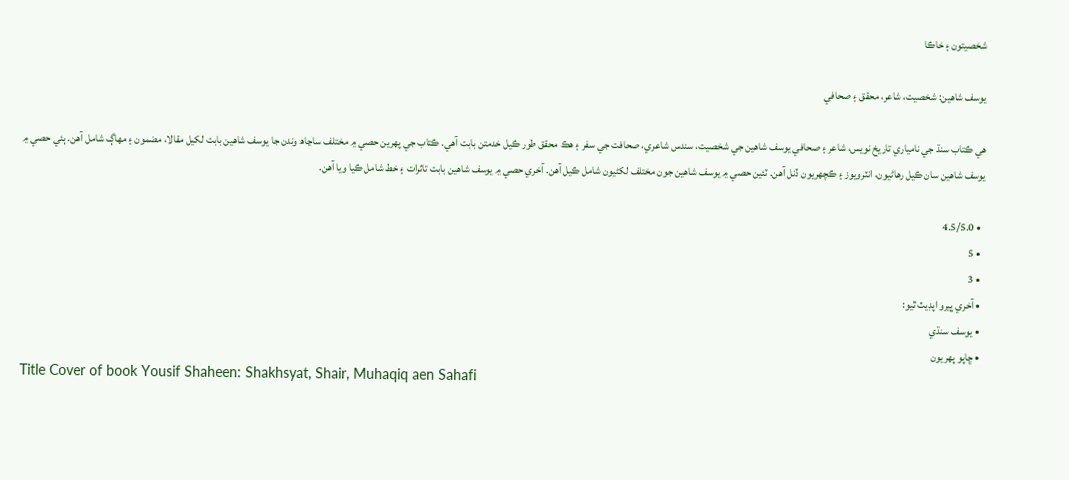شخصيتون ۽ خاڪا

يوسف شاهين: شخصيت، شاعر، محقق ۽ صحافي

ھي ڪتاب سنڌ جي نامياري تاريخ نويس، شاعر ۽ صحافي يوسف شاهين جي شخصيت، سندس شاعري، صحافت جي سفر ۽ ھڪ محقق طور ڪيل خدمتن بابت آھي. ڪتاب جي پھرين حصي ۾ مختلف ساڃاھ وندن جا يوسف شاھين بابت لکيل مقالا، مضمون ۽ مھاڳ شامل آھن. ٻئي حصي ۾ يوسف شاھين سان ڪيل رھاڻيون، انٽرويوز ۽ ڪچھريون ڏنل آھن. ٽئين حصي ۾ يوسف شاھين جون مختلف لکڻيون شامل ڪيل آھن. آخري حصي ۾ يوسف شاهين بابت تاثرات ۽ خط شامل ڪيا ويا آھن.

  • 4.5/5.0
  • 5
  • 3
  • آخري ڀيرو اپڊيٽ ٿيو:
  • يوسف سنڌي
  • ڇاپو پھريون
Title Cover of book Yousif Shaheen: Shakhsyat, Shair, Muhaqiq aen Sahafi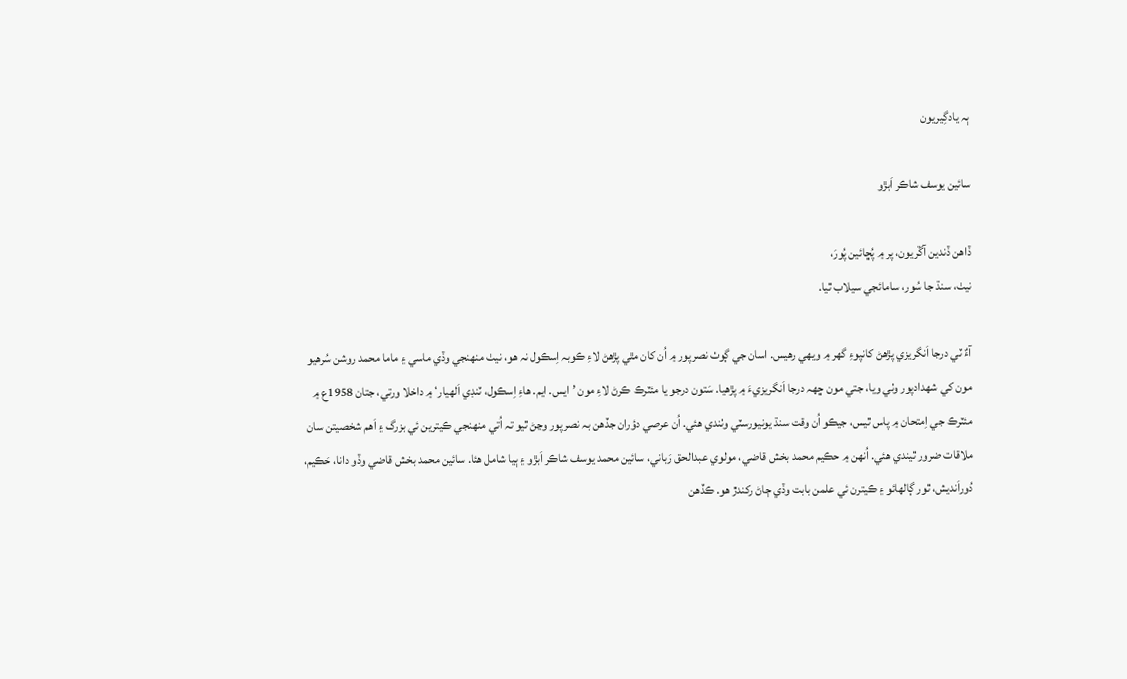ٻہ يادگِيريون

سائين يوسف شاڪر اَبڙو

ڏاهن ڏندين آڱريون، پر ۾ پُڇائين پُورَ،
نيٺ، سنڌ جا سُور، سامائجي سيلاب ٿيا.

آءٌ ٽي درجا اَنگريزي پڙهڻ کانپوءِ گهر ۾ ويھي رهيس. اسان جي ڳوٺ نصرپور ۾ اُن کان مٿي پڙهڻ لاءِ ڪوبہ اِسڪول نہ هو، نيٺ منھنجي وڏي ماسي ۽ ماما محمد روشن سُرهيو مون کي شھدادپور وٺي ويا، جتي مون ڇھہ درجا اَنگريزيءَ ۾ پڙهيا. سَتون درجو يا مئٽرڪ ڪرڻ لاءِ مون ’ايس. ايم. هاءِ اِسڪول، ٽنڊي اَلھيار‘ ۾ داخلا ورتي، جتان 1958ع ۾ مئٽرڪ جي اِمتحان ۾ پاس ٿيس، جيڪو اُن وقت سنڌ يونيورسٽي وٺندي هئي. اُن عرصي دؤران جڏهن بہ نصرپور وڃڻ ٿيو تہ اُتي منھنجي ڪيترين ئي بزرگ ۽ اَهم شخصيتن سان ملاقات ضرور ٿيندي هئي. اُنھن ۾ حڪيم محمد بخش قاضي، مولوي عبدالحق رَباني، سائين محمد يوسف شاڪر اَبڙو ۽ ٻيا شامل هئا. سائين محمد بخش قاضي وڏو دانا، حَڪيم، دُوراَنديش، ٿور ڳالھائو ۽ ڪيترن ئي علمن بابت وڏي ڄاڻ رکندڙ هو. ڪڏهن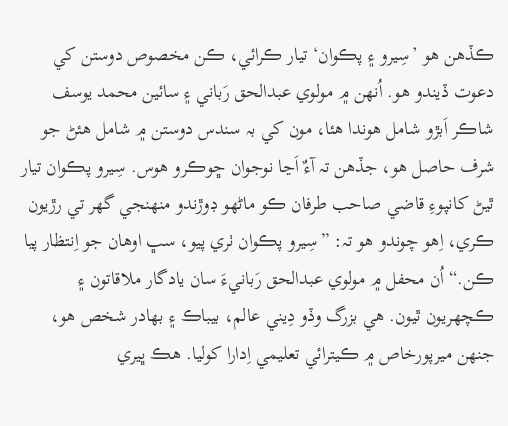ڪڏهن هو ’سِيرو ۽ پڪوان‘ تيار ڪرائي، ڪن مخصوص دوستن کي دعوت ڏيندو هو. اُنھن ۾ مولوي عبدالحق رَباني ۽ سائين محمد يوسف شاڪر اَبڙو شامل هوندا هئا، مون کي بہ سندس دوستن ۾ شامل هئڻ جو شرف حاصل هو، جڏهن تہ آءٌ اَڃا نوجوان ڇوڪرو هوس. سِيرو پڪوان تيار ٿيڻ کانپوءِ قاضي صاحب طرفان ڪو ماڻھو ڊوڙندو منھنجي گهر تي رڙيون ڪري، اِهو چوندو هو تہ: ”سِيرو پڪوان ٺري پيو، سڀ اوهان جو اِنتظار پيا ڪن.“ اُن محفل ۾ مولوي عبدالحق رَبانيءَ سان يادگار ملاقاتون ۽ ڪچھريون ٿيون. هي بزرگ وڏو دِيني عالم، بيباڪ ۽ بھادر شخص هو، جنھن ميرپورخاص ۾ ڪيترائي تعليمي اِدارا کوليا. هڪ ڀيري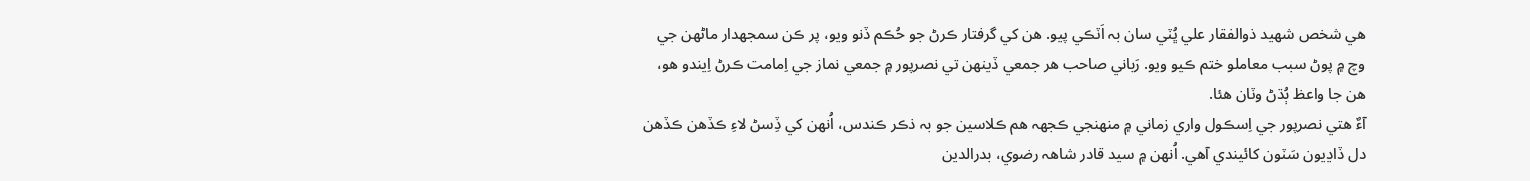هي شخص شھيد ذوالفقار علي ڀُٽي سان بہ اَٽڪي پيو. هن کي گرفتار ڪرڻ جو حُڪم ڏنو ويو، پر ڪن سمجهدار ماڻھن جي وچ ۾ پوڻ سبب معاملو ختم ڪيو ويو. رَباني صاحب هر جمعي ڏينھن تي نصرپور ۾ جمعي نماز جي اِمامت ڪرڻ اِيندو هو، هن جا واعظ ٻُڌڻ وٽان هئا.
آءٌ هتي نصرپور جي اِسڪول واري زماني ۾ منھنجي ڪجهہ هم ڪلاسين جو بہ ذڪر ڪندس، اُنھن کي ڏِسڻ لاءِ ڪڏهن ڪڏهن دل ڏاڍيون سَٽون کائيندي آهي. اُنھن ۾ سيد قادر شاھہ رضوي، بدرالدين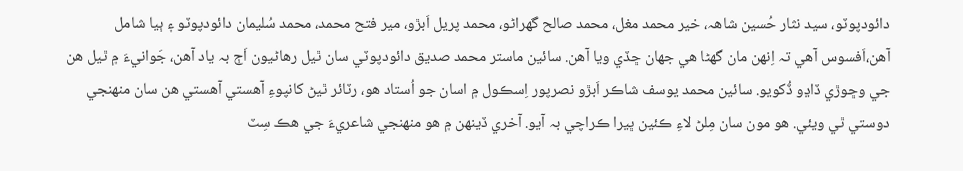دائودپوٽو، سيد نثار حُسين شاھہ، خير محمد مغل، محمد صالح گهراڻو، محمد پريل اَبڙو، مير فتح محمد، محمد سُليمان دائودپوٽو ۽ ٻيا شامل آهن،اَفسوس آهي تہ اِنھن مان گهڻا هي جھان ڇڏي ويا آهن. سائين ماستر محمد صديق دائودپوٽي سان ٿيل رهاڻيون اَڄ بہ ياد آهن، جَوانيءَ ۾ ٿيل هن جي وڇوڙي ڏاڍو ڏُکويو. سائين محمد يوسف شاڪر اَبڙو نصرپور اِسڪول ۾ اسان جو اُستاد هو، رٽائر ٿيڻ کانپوءِ آهستي آهستي هن سان منھنجي دوستي ٿي ويئي. هو مون سان مِلڻ لاءِ ڪئين ڀيرا ڪراچي بہ آيو. آخري ڏينھن ۾ هو منھنجي شاعريءَ جي هڪ سِٽ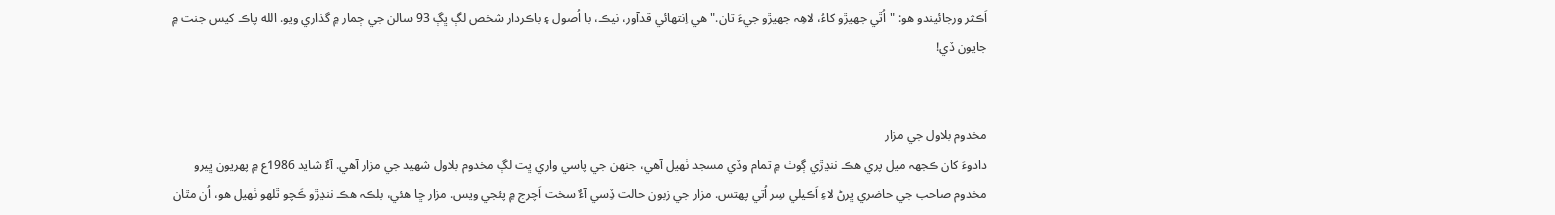اَڪثر ورجائيندو هو: "اُٿي جهيڙو کاءُ، لاهِہ جهيڙو جيءَ تان." هي اِنتھائي قدآور، نيڪ، با اُصول ۽ باڪردار شخص لڳ ڀڳ 93 سالن جي ڄمار ۾ گذاري ويو. الله پاڪ کيس جنت ۾ جايون ڏي!


مخدوم بلاول جي مزار
دادوءَ کان ڪجهہ ميل پري هڪ ننڍڙي ڳوٺ ۾ تمام وڏي مسجد ٺھيل آهي، جنھن جي پاسي واري ڀت لڳ مخدوم بلاول شھيد جي مزار آهي. آءٌ شايد 1986ع ۾ پھريون ڀيرو مخدوم صاحب جي حاضري ڀرڻ لاءِ اَڪيلي سِر اُتي پھتس. مزار جي زبون حالت ڏِسي آءٌ سخت اَچرج ۾ پئجي ويس. مزار ڇا هئي، بلڪہ هڪ ننڍڙو ڪَچو ٿلھو ٺھيل هو، اُن مٿان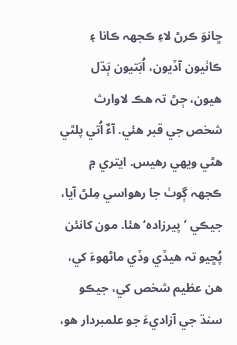ڇانوَ ڪرڻ لاءِ ڪجهہ ڪانا ۽ ڪاٺيون آڏيون، اُبَتيون ٻَڌل هيون، ڄڻ تہ هڪ لاوارث شخص جي قبر هئي. آءٌ اُتي پلٿي هڻي ويھي رهيس. ايتري ۾ ڪجهہ ڳوٺ جا رهواسي مِلڻ آيا، جيڪي ’پيرزادہ‘ هئا. مون کانئن پُڇيو تہ هيڏي وڏي ماڻھوءَ کي، هن عظيم شخص کي، جيڪو سنڌ جي آزاديءَ جو علمبردار هو،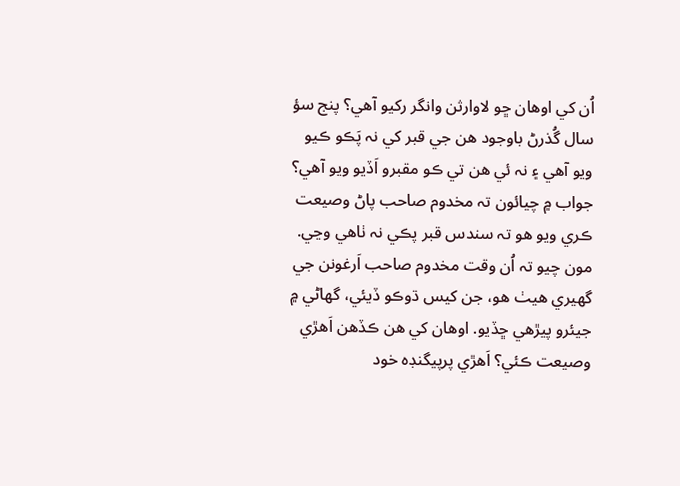اُن کي اوهان ڇو لاوارثن وانگر رکيو آهي؟ پنج سؤ سال گُذرڻ باوجود هن جي قبر کي نہ پَڪو ڪيو ويو آهي ۽ نہ ئي هن تي ڪو مقبرو اَڏيو ويو آهي؟
جواب ۾ چيائون تہ مخدوم صاحب پاڻ وصيعت ڪري ويو هو تہ سندس قبر پڪي نہ ٺاهي وڃي. مون چيو تہ اُن وقت مخدوم صاحب اَرغونن جي گهيري هيٺ هو، جن کيس ڌوڪو ڏيئي، گهاڻي ۾ جيئرو پيڙهي ڇڏيو. اوهان کي هن ڪڏهن اَهڙي وصيعت ڪئي؟ اَهڙي پرپيگنڊه خود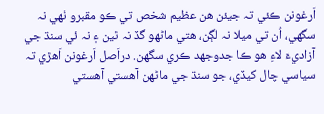اَرغونن ڪئي تہ جيئن هن عظيم شخص تي ڪو مقبرو ٺھي نہ سگهي، اُن تي ميلا نہ لڳن، هتي ماڻھو گڏ نہ ٿين ۽ نہ ئي سنڌ جي آزاديءَ لاءِ هو ڪا جدوجھد ڪري سگهن. دراَصل اَرغونن اَهڙي تہ سياسي چال کيڏي، جو سنڌ جي ماڻھن آهستي آهستي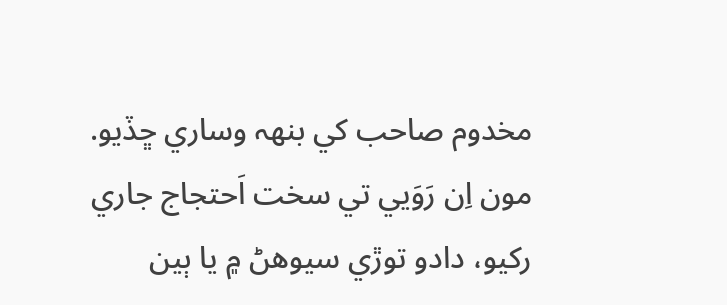مخدوم صاحب کي بنھہ وساري ڇڏيو.
مون اِن رَوَيي تي سخت اَحتجاج جاري رکيو، دادو توڙي سيوهڻ ۾ يا ٻين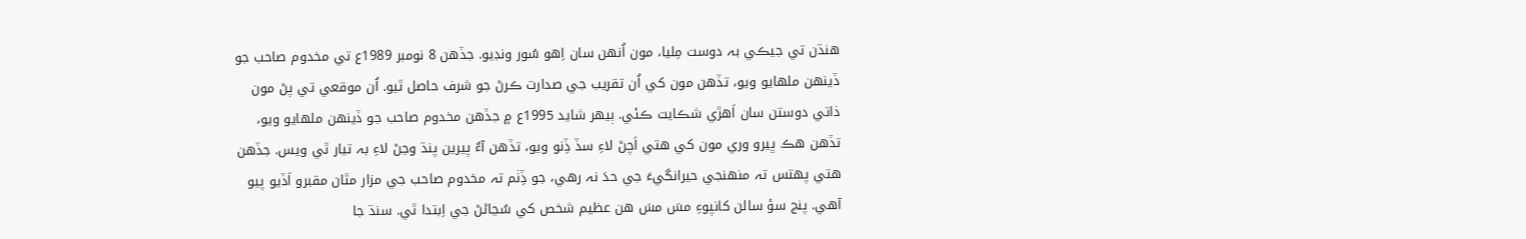هنڌن تي جيڪي بہ دوست مِليا، مون اُنھن سان اِهو سُور ونڊيو. جڏهن 8 نومبر 1989ع تي مخدوم صاحب جو ڏينھن ملھايو ويو، تڏهن مون کي اُن تقريب جي صدارت ڪرڻ جو شرف حاصل ٿيو. اُن موقعي تي پڻ مون ذاتي دوستن سان اَهڙي شڪايت ڪئي. ٻيھر شايد 1995ع ۾ جڏهن مخدوم صاحب جو ڏينھن ملھايو ويو، تڏهن هڪ ڀيرو وري مون کي هتي اَچڻ لاءِ سڏ ڏِنو ويو، تڏهن آءٌ پيرين پنڌ وڃڻ لاءِ بہ تيار ٿي ويس. جڏهن هتي پھتس تہ منھنجي حيرانگيءَ جي حدَ نہ رهي، جو ڏِٺم تہ مخدوم صاحب جي مزار مٿان مقبرو اَڏيو پيو آهي. پنج سؤ سالن کانپوءِ مسَ مسَ هن عظيم شخص کي سُڃاڻڻ جي اِبتدا ٿي. سنڌ جا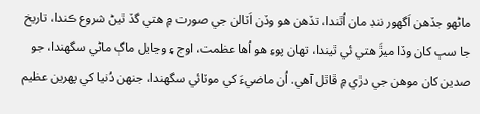ماڻھو جڏهن اَگهور ننڊ مان اُٿندا، تڏهن هو وڏن اَٽالن جي صورت ۾ هتي گڏ ٿيڻ شروع ڪندا، تاريخ جا سڀ کان وڏا ميڙَ هتي ئي ٿيندا، تھان پوءِ هو اُها عظمت، اوج ۽ وڃايل ماڳ ماڻي سگهندا، جو صدين کان موهن جي دڙي ۾ ڦاٿل آهي. اُن ماضيءَ کي موٽائي سگهندا، جنھن دُنيا کي پھرين عظيم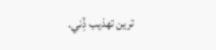ترين تھذيب ڏِني.